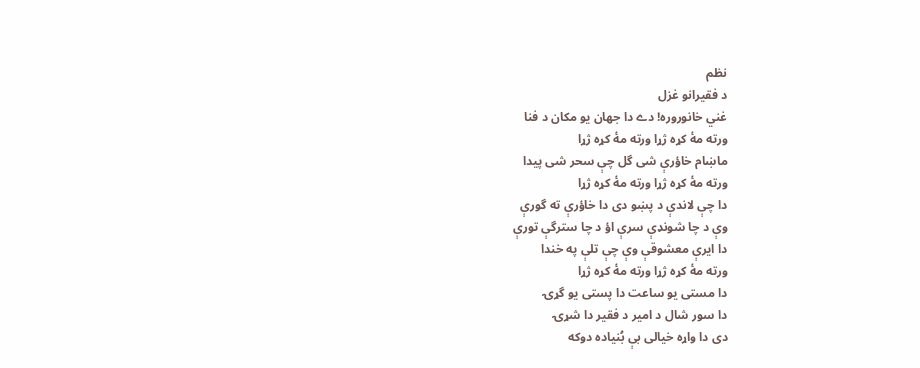نظم
د فقيرانو غزل
غني خانوروره! دے دا جهان يو مکان د فنا
ورته مۀ کړه ژړا ورته مۀ کړه ژړا
ماښام خاؤرې شی گل چې سحر شی پيدا
ورته مۀ کړه ژړا ورته مۀ کړه ژړا
دا چې لاندې د پښو دی دا خاؤرې ته گورې
وې د چا شونډې سرې اؤ د چا سترگې تورې
دا ايرې معشوقې وې چې تلې په خندا
ورته مۀ کړه ژړا ورته مۀ کړه ژړا
دا مستی يو ساعت دا پستی يو گړۍ
دا سور شال د امير د فقير دا شړۍ
دی دا واړه خيالی بې بُنياده دوکه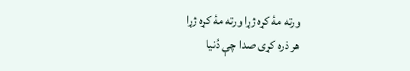ورته مۀ کړه ژړا ورته مۀ کړه ژړا
هر ذره کړی صدا چې دُنيا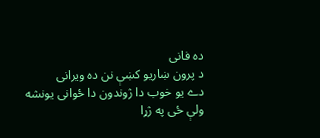ده فانی
د پرون ښاريو کښې نن ده ويرانی
دے يو خوب دا ژوندون دا ځوانی يونشه
ولې ځی په ژړا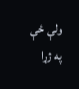ولې ځې په ژړا